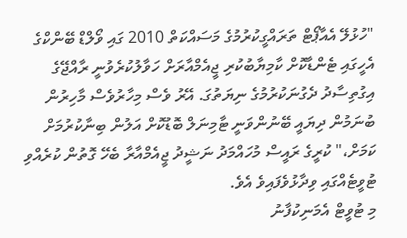"ހުޅުލޭ އެއާޕޯޓް ތަރައްގީކުރުމުގެ މަސައްކަތް 2010 ގައި ވޯލްޑް ބޭންކްގެ އެހީގައި ޓެންޑާކޮށް ކާމިޔާބުކުރި ޖީއެމްއާރަށް ހަވާލުކުރެވުނީ ރާއްޖޭގެ އިގުތިސާދު ދެގުނަކުރުމުގެ ނިޔަތުގަ. އޭރު ވެސް މިހާރުވެސް މާހިރުން ބުނަމުން ދިޔައީ ބޭނުންވަނީ ޓާމިނަލް ބޮޑުކޮށް އަލުން ބިނާކުރުމަށް ކަމަށް،" ކުރީގެ ރައީސް މުހައްމަދު ނަޝީދު ޖީއެމްއާރާ ބެހޭ ގޮތުން ކުރެއްވި ޓުވީޓެއްގައި ވިދާޅުވެފައިވެ އެވެ.
މި ޓުވީޓް އެމަނިކުފާނު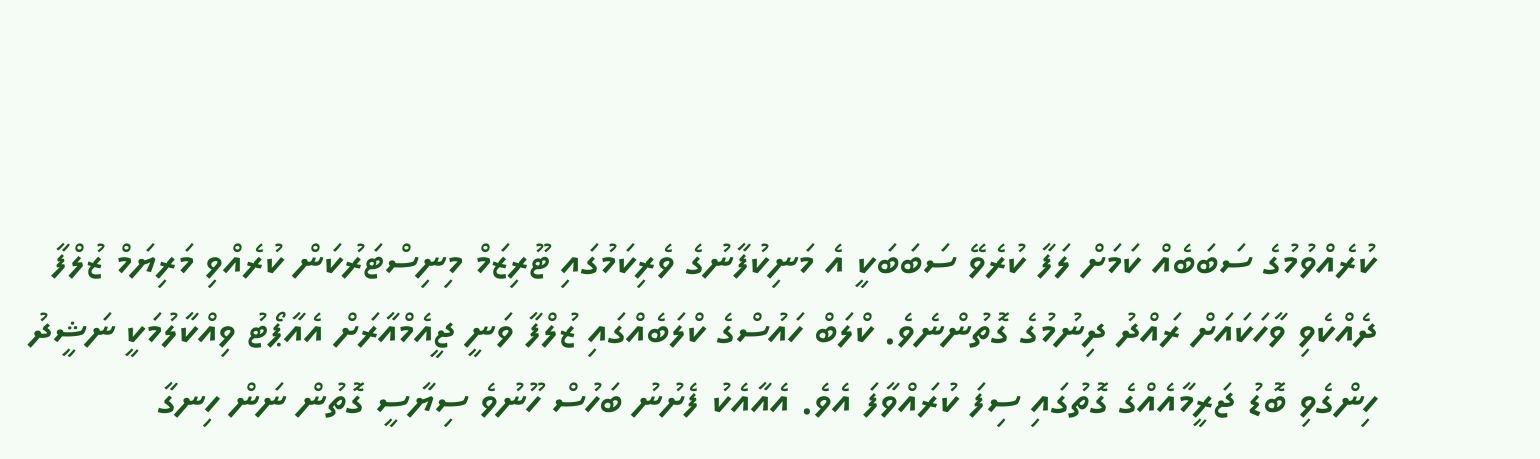ކުރެއްވުމުގެ ސަބަބެއް ކަމަށް ލަފާ ކުރެވޭ ސަބަބަކީ އެ މަނިކުފާނުގެ ވެރިކަމުގައި ޓޫރިޒަމް މިނިސްޓަރުކަން ކުރެއްވި މަރިޔަމް ޒުލްފާ ދެއްކެވި ވާހަކައަށް ރައްދު ދިނުމުގެ ގޮތުންނެވެ. ކްލަބް ހައުސްގެ ކްލަބެއްގައި ޒުލްފާ ވަނީ ޖީއެމްއާރަށް އެއާޕޯޓު ވިއްކާލުމަކީ ނަޝީދު ހިންގެވި ބޮޑު ޖަރީމާއެއްގެ ގޮތުގައި ސިފަ ކުރައްވާފަ އެވެ. އެއާއެކު ފެށުނު ބަހުސް ހޫނުވެ ސިޔާސީ ގޮތުން ނަން ހިނގާ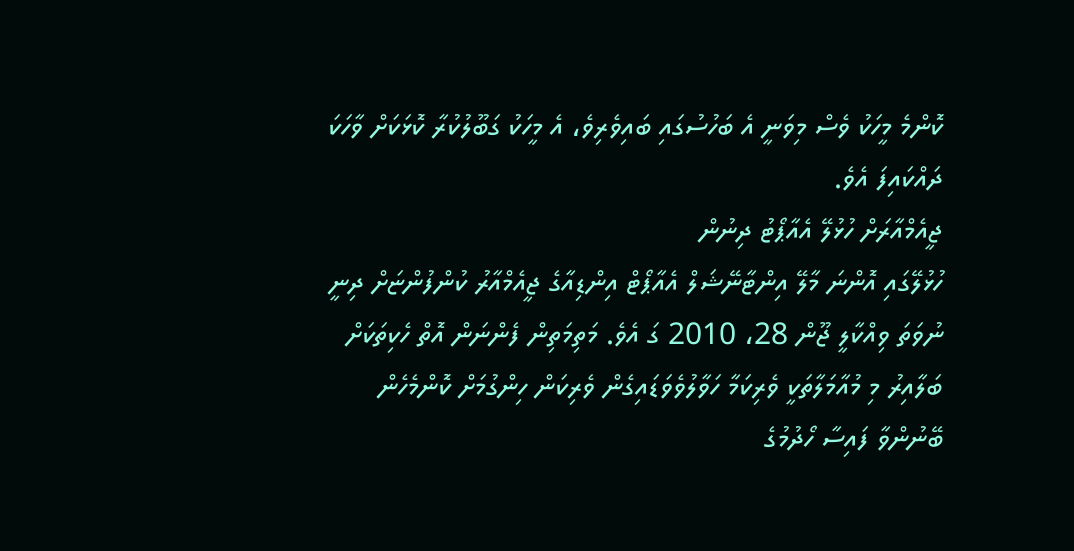ކޮންމެ މީހަކު ވެސް މިވަނީ އެ ބަހުސުގައި ބައިވެރިވެ، އެ މީހަކު ގަބޫލުކުރާ ކޮޅަކަށް ވާހަކަ ދައްކައިފަ އެވެ.
ޖީއެމްއާރަށް ހުޅުލޭ އެއާޕޯޓު ދިނުން
ހުޅުލޭގައި އޮންނަ މާލޭ އިންޓާނޭޝަލް އެއާޕޯޓް އިންޑިއާގެ ޖީއެމްއާރު ކުންފުންޏަށް ދިނީ ނުވަތަ ވިއްކާލީ ޖޫން 28، 2010 ގަ އެވެ. މަތިމަތިން ފެންނަން އޮތް ހެކިތަކަށް ބަލާއިރު މި މުއާމަލާތަކީ ވެރިކަމާ ހަވާލުވެވަޑައިގެން ވެރިކަން ހިންގުމަށް ކޮންމެހެން ބޭނުންވާ ފައިސާ ހޯދުމުގެ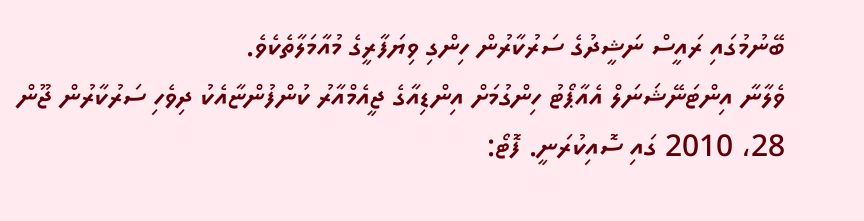ބޭނުމުގައި ރައީސް ނަޝީދުގެ ސަރުކާރުން ހިންގި ވިޔަފާރީގެ މުއާމަލާތެކެވެ.
ވެލާނާ އިންޓަނޭޝަނަލް އެއާޕޯޓު ހިންގުމަށް އިންޑިއާގެ ޖީއެމްއާރު ކުންފުންޏާއެކު ދިވެހި ސަރުކާރުން ޖޫން 28، 2010 ގައި ސޮއިކުރަނީ. ފޮޓޯ: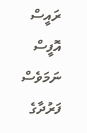ރައީސް އޮފީސް
ނަމަވެސް ފަރުދާގެ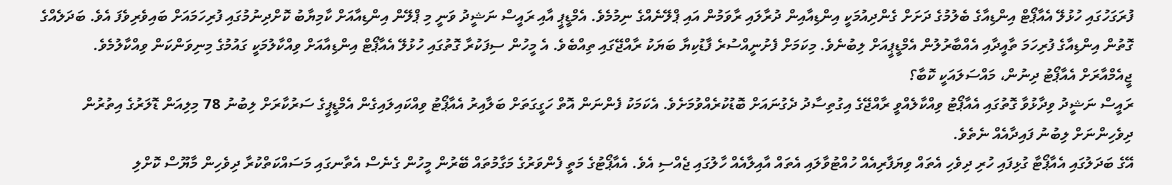ފުރަގަހުގައި ހުޅުލޭ އެއާޕޯޓް އިންޑިއާގެ ބެލުމުގެ ދަށަށް ގެންދިއުމަކީ އިންޑިއާއިން ދުރާލައި ރާވަމުން އައި ޕްލޭނެއްގެ ނިމުމެވެ. އެމްޑީޕީ އާއި ރައީސް ނަޝީދު ވަނީ މި ޕްލޭން އިންޑިއާއަށް ކާމިޔާބު ކޮށްދިނުމުގައި ފުރިހަމައަށް ބައިވެރިވެފަ އެވެ. ބަދަލެއްގެ ގޮތުން އިންޑިއާގެ ފުރިހަމަ ތާއީދާއި އެއްބާރުލުން އެމްޑީޕީއަށް ލިބުނެވެ. މިކަމަށް ފެށުނީއްސުރެ ފާޑުކިޔާ ބަޔަކު ރާއްޖޭގައި ތިއްބެވެ. އެ މީހުން ސިފަކުރާ ގޮތުގައި ހުޅުލޭ އެއާޕޯޓް އިންޑިއާއަށް ވިއްކާލުމަކީ ގައުމުގެ މިނިވަންކަން ވިއްކާލުމެވެ.
ޖީއެމްއާރަށް އެއާޕޯޓު ދިނުން، މައްސަލައަކީ ކޮބާ؟
ރައީސް ނަޝީދު ވިދާޅުވާ ގޮތުގައި އެއާޕޯޓު ވިއްކާލެއްވީ ރާއްޖޭގެ އިގުތިސާދު ދެގުނައަށް ބޮޑުކުރެއްވުމަށެވެ. އެކަމަކު ފެންނަން އޮތް ހަގީގަތަށް ބަލާއިރު އެއާޕޯޓު ވިއްކައިލައިގެން އެމްޑީޕީގެ ސަރުކާރަށް ލިބުނު 78 މިލިއަން ޑޮލަރުގެ އިތުރުން ދިވެހިންނަށް ލިބުނު ފައިދާއެއް ނެތެވެ.
އޭގެ ބަދަލުގައި އެއާޕޯޓާ ގުޅިފައި ހުރި ދިވެހި އެތައް ވިޔަފާރިއެއް ހުއްޓުވާލައި އެތައް އާއިލާއެއް ހާލުގައި ޖެއްސި އެވެ. އެއާޕޯޓުގެ މަތީ ފެންވަރުގެ މަގާމުތައް ބޭރުން މީހުން ގެނެސް އެތާނގައި މަސައްކަތްކުރާ ދިވެހިން މާޔޫސް ކޮށްލި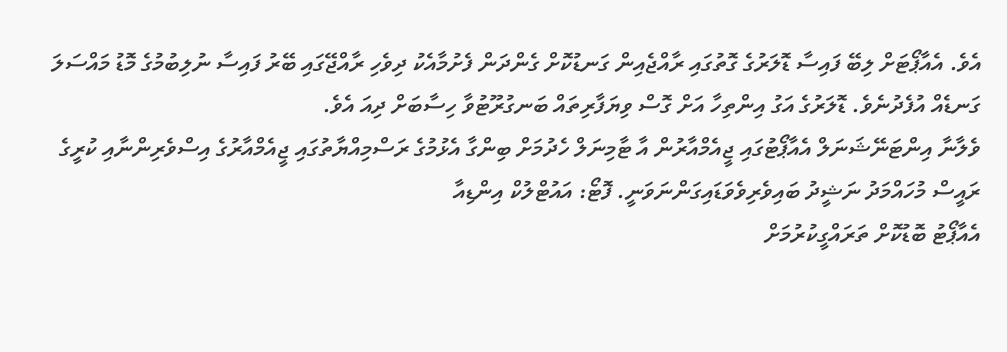އެވެ. އެއާޕޯޓަށް ލިބޭ ފައިސާ ޑޮލަރުގެ ގޮތުގައި ރާއްޖެއިން ގަނޑުކޮށް ގެންދަން ފެށުމާއެކު ދިވެހި ރާއްޖޭގައި ބޭރު ފައިސާ ނުލިބުމުގެ މޮޑު މައްސަލަ ގަނޑެއް އުފެދުނެވެ. ޑޮލަރުގެ އަގު އިންތިހާ އަށް ގޮސް ވިޔަފާރިތައް ބަނގުރޫޓުވާ ހިސާބަށް ދިއަ އެވެ.
ވެލާނާ އިންޓަނޭޝަނަލް އެއާޕޯޓުގައި ޖީއެމްއާރުން އާ ޓާމިނަލް ހެދުމަށް ބިންގާ އެޅުމުގެ ރަސްމިއްޔާތުގައި ޖީއެމްއާރުގެ އިސްވެރިންނާއި ކުރީގެ ރައީސް މުހައްމަދު ނަޝީދު ބައިވެރިވެވަޑައިގަންނަވަނީ. ފޮޓޯ: އައުޓްލުކް އިންޑިއާ
އެއާޕޯޓު ބޮޑުކޮށް ތަރައްގީކުރުމަށް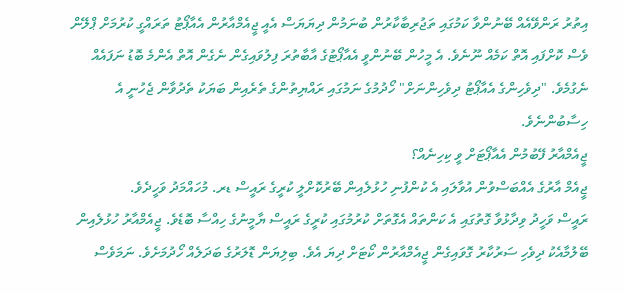އިތުރު ރަންވޭއެއް ބޭނުންވާ ކަމުގައި ތަޖުރިބާކާރުން ބުނަމުން ދިޔަޔަސް އެއީ ޖީއެމްއާރުން އެއާޕޯޓު ތަރައްގީ ކުރުމަށް ޕްލޭން ވެސް ކޮށްފައި އޮތް ކަމެއް ނޫނެވެ. އެ މީހުން ބޭނުންވީ އެއާޕޯޓުގެ އާބާތުރަ ފިލުވައިގެން ނެގެން އޮތް އެންމެ ބޮޑު ނަފައެއް ނެގުމެވެ. "ދިވެހިންގެ އެއާޕޯޓު ދިވެހިންނަށް" ހޯދުމުގެ ނަމުގައި ރައްޔިތުންގެ ތެރެއިން ބަޔަކު ތެދުވާން ޖެހުނީ އެ ހިސާބުންނެވެ.
ޖީއެމްއާރު ފޭބުމުން އެއާޕޯޓަށް ވީ ކިހިނެއް؟
ޖީއެމް އާރުގެ އެއްބަސްވުން އުވާލައި އެ ކުންފުނި ހުޅުލެއިން ބޭރުކޮށްލީ ކުރީގެ ރައީސް ޑރ. މުހައްމަދު ވަހީދެވެ.
ރައީސް ވަހީދު ވިދާޅުވާ ގޮތުގައި އެ ކަންތައް އެގޮތަށް ކުރުމުގައި ކުރީގެ ރައީސް ޔާމީނުގެ ހިއްސާ ބޮޑެވެ. ޖީއެމްއާރު ހުޅުލެއިން ބޭލުމާއެކު ދިވެހި ސަރުކާރު ގޮވައިގެން ޖީއެމްއާރުން ކޯޓަށް ދިޔަ އެވެ. ބިލިޔަން ޑޮލަރުގެ ބަދަލެއް ހޯދުމަށެވެ. ނަމަވެސް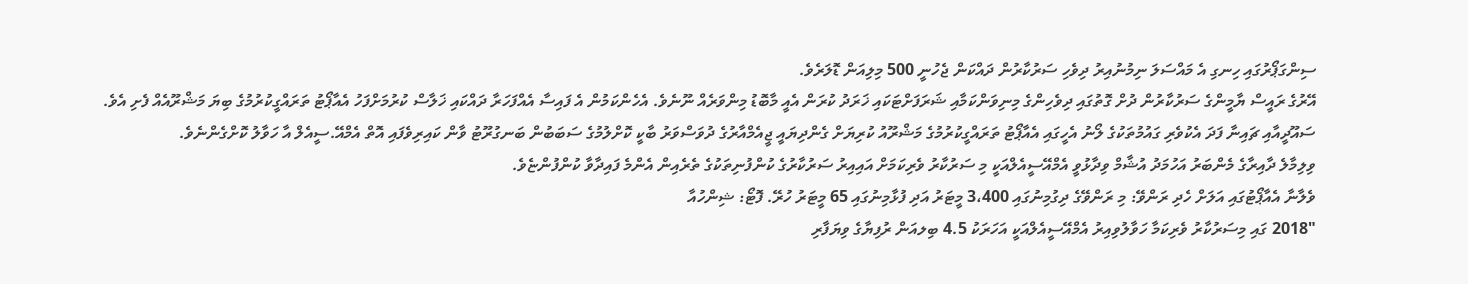ސިންގަޕޯރުގައި ހިނގި އެ މައްސަލަ ނިމުނުއިރު ދިވެހި ސަރުކާރުން ދައްކަން ޖެހުނީ 500 މިލިއަން ޑޮލަރެވެ.
އޭރުގެ ރައީސް ޔާމީންގެ ސަރުކާރުން ދުށް ގޮތުގައި ދިވެހިންގެ މިނިވަންކަމާއި ޝަރަފަށްޓަކައި ޚަރަދު ކުރަން އެއީ މާބޮޑު މިންވަރެއް ނޫނެވެ. އެހެންކަމުން އެ ފައިސާ އެއްފަހަރާ ދައްކައި ޚަލާސް ކުރުމަށްފަހު އެއާޕޯޓު ތަރައްގީކުރުމުގެ ބިޔަ މަޝްރޫއެއް ފެށި އެވެ.
ސައޫދީއާއި ޗައިނާ ފަދަ އެކުވެރި ގައުމުތަކުގެ ލޯނު އެހީގައި އެއާޕޯޓު ތަރައްގީކުރުމުގެ މަޝްރޫއު ކުރިޔަށް ގެންދިޔައީ ޖީއެމްއާރުގެ ދުވަސްވަރު ބާކީ ކޮށްލުމުގެ ސަބަބުން ބަނގުރޫޓު ވާން ކައިރިވެފައި އޮތް އެމްއޭ.ސީއެލް އާ ހަވާލު ކޮށްގެންނެވެ.
ވިލިމާލެ ދާއިރާގެ މެންބަރު އަހުމަދު އުޝާމް ވިދާޅުވީ އެމްއޭސީއެލްއަކީ މި ސަރުކާރު ވެރިކަމަށް އައިއިރު ސަރުކާރުގެ ކުންފުނިތަކުގެ ތެރެއިން އެންމެ ފައިދާވާ ކުންފުންޏެވެ.
ވެލާނާ އެއާޕޯޓުގައި އަލަށް ހެދި ރަންވޭ: މި ރަންވޭގެ ދިގުމިނުގައި 3،400 މީޓަރު އަދި ފުޅާމިނުގައި 65 މީޓަރު ހުރޭ. ފޮޓޯ: ޝިންހުއާ
"2018 ގައި މިސަރުކާރު ވެރިކަމާ ހަވާލުވިއިރު އެމްއޭސީއެލްއަކީ އަހަރަކު 4.5 ބިލއަން ރުފިޔާގެ ވިޔަފާރި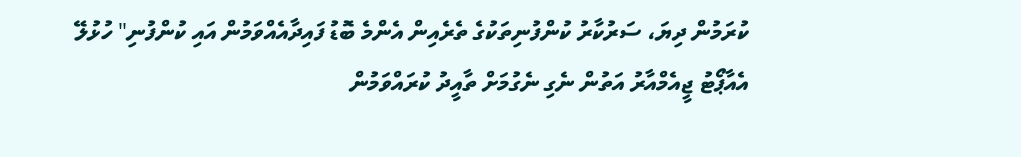ކުރަމުން ދިޔަ، ސަރުކާރު ކުންފުނިތަކުގެ ތެރެއިން އެންމެ ބޮޑު ފައިދާއެއްވަމުން އައި ކުންފުނި" ހުޅުލޭ އެއާޕޯޓު ޖީއެމްއާރު އަތުން ނެގި ނެގުމަށް ތާއީދު ކުރައްވަމުން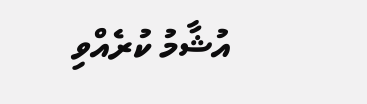އުޝާމު ކުރެއްވި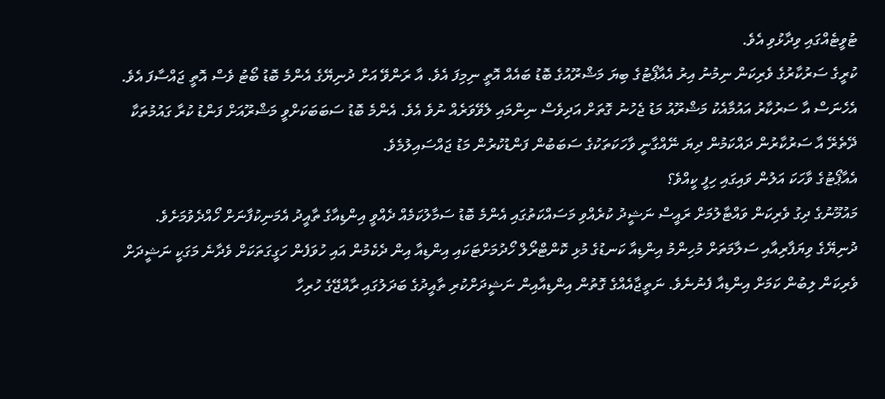ޓުވީޓެއްގައި ވިދާޅުވި އެވެ.
ކުރީގެ ސަރުކާރުގެ ވެރިކަން ނިމުނު އިރު އެއާޕޯޓުގެ ބިޔަ މަޝްރޫއުގެ ބޮޑު ބައެއް އޮތީ ނިމިފަ އެވެ. އާ ރަންވޭ އަށް ދުނިޔޭގެ އެންމެ ބޮޑު ބޯޓު ވެސް އޮތީ ޖައްސާފަ އެވެ. އެހެނަސް އާ ސަރުކާރު އައުމާއެކު މަޝްރޫއު މަޑު ޖެހުނު ގޮތަށް އަދިވެސް ނިންމައި ލެވޭވަރެއް ނުވެ އެވެ. އެންމެ ބޮޑު ސަބަބަކަށްވީ މަޝްރޫއަށް ފަންޑު ކުރާ ގައުމުތަކާ ދޭތެރޭ އާ ސަރުކާރުން ދައްކަމުން ދިޔަ ނޭއްގާނީ ވާހަކަތަކުގެ ސަބަބުން ފަންޑުކުރުން މަޑު ޖައްސައިލުމެވެ.
އެއާޕޯޓުގެ ވާހަކަ އަލުން ވައިގައި ހިފީ ކީއްވެ؟
މައުމޫނުގެ ދިގު ވެރިކަން ވައްޓާލުމަށް ރައީސް ނަޝީދު ކުރެއްވި މަސައްކަތުގައި އެންމެ ބޮޑު ސަމާލުކަމެއް ދެއްވީ އިންޑިއާގެ ތާއީދު އެމަނިކުފާނަށް ހޯއްދެވުމަށެވެ. ދުނިޔޭގެ ވިޔަފާރިއާއި ސަލާމަތަށް މުހިންމު އިންޑިއާ ކަނޑުގެ މުޅި ކޮންޓްރޯލް ހޯދުމަށްޓަކައި އިންޑިއާ އިން ދެކެމުން އައި ހުވަފެން ހަގީގަތަކަށް ވެދާނެ މަގަކީ ނަޝީދަށް ވެރިކަން ލިބުން ކަމަށް އިންޑިއާ ފެނުނެވެ. ނަތީޖާއެއްގެ ގޮތުން އިންޑިއާއިން ނަޝީދަށްކުރި ތާއީދުގެ ބަދަލުގައި ރާއްޖޭގެ ހުރިހާ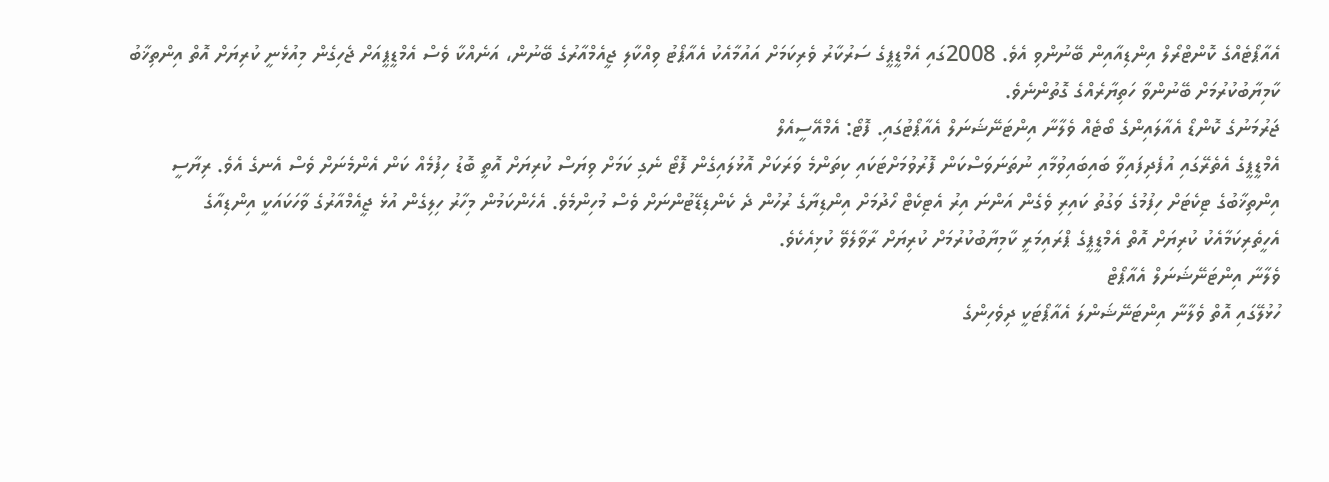އެއާޕޯޓެއްގެ ކޮންޓްރޯލް އިންޑިއާއިން ބޭނުންވި އެވެ. 2008ގައި އެމްޑީޕީގެ ސަރުކާރު ވެރިކަމަށް އައުމާއެކު އެއާޕޯޓު ވިއްކާލި ޖީއެމްއާރުގެ ބޭނުން، އަނެއްކާ ވެސް އެމްޑީޕީއަށް ޖެހިގެން މިއުޅެނީ ކުރިޔަށް އޮތް އިންތިޚާބު ކާމިޔާބުކުރުމަށް ބޭނުންވާ ހަތިޔާރެއްގެ ގޮތުންނެވެ.
ޖަރުމަނުގެ ކޮންޑޯ އެއާލައިންގެ ބޯޓެއް ވެލާނާ އިންޓަނޭޝަނަލް އެއާޕޯޓުގައި. ފޮޓޯ: އެމްއޭސީއެލް
އެމްޑީޕީގެ އެތެރޭގައި އުފެދިފައިވާ ބައިބައިވުމާއި ނުތަނަވަސްކަން ފޮރުވުމަށްޓަކައި ކިތަންމެ ވަރަކަށް އޮޅުލައިގެން ފޮޓޯ ނެގި ކަމަށް ވިޔަސް ކުރިޔަށް އޮތީ ބޮޑު ހިފުމެއް ކަން އެންމެނަށް ވެސް އެނގެ އެވެ. ރިޔާސީ އިންތިޚާބުގެ ޓިކެޓަށް ހިފުމުގެ ވަގުތު ކައިރި ވެގެން އަންނަ އިރު އެޓިކެޓް ހޯދުމަށް އިންޑިޔާގެ ރުހުން ދެ ކެންޑިޑޭޓުންނަށް ވެސް މުހިންމެވެ. އެހެންކަމުން މިހާރު ހިލިގެން އުޅެ ޖީއެމްއާރުގެ ވާހަކައަކީ އިންޑިއާގެ އެހީތެރިކަމާއެކު ކުރިޔަށް އޮތް އެމްޑީޕީގެ ޕްރައިމަރީ ކާމިޔާބުކުރުމަށް ކުރިޔަށް ރާވާލެވޭ ކުޅިއެކެވެ.
ވެލާނާ އިންޓަނޭޝަނަލް އެއާޕޯޓް
ހުޅުލޭގައި އޮތް ވެލާނާ އިންޓަނޭޝަންލަ އެއާޕޯޓަކީ ދިވެހިންގެ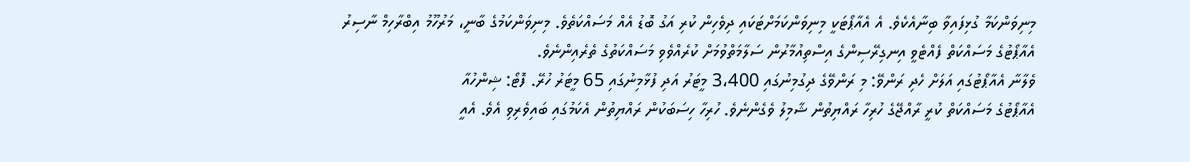މިނިވަންކަމާ ގުޅިފައިވާ ބިނާއެކެވެ. އެ އެއާޕޯޓަކީ މިނިވަންކަމަށްޓަކައި ދިވެހިން ކުރި އަގު ބޮޑު އެއް މަސައްކަތެވެ. މިނިވަންކަމުގެ ބާނީ، މަރުހޫމު އިބްރާހިމް ނާސިރު އެއާޕޯޓުގެ މަސައްކަތް ފެއްޓެވީ އިނގިރޭސިންގެ އިސްތިއުމާރުން ސަލާމަތްވުމަށް ކުރެއްވެވި މަސައްކަތުގެ ތެރެއިންނެވެ.
ވެލާނާ އެއާޕޯޓުގައި އަލަށް ހެދި ރަންވޭ: މި ރަންވޭގެ ދިގުމިނުގައި 3،400 މީޓަރު އަދި ފުޅާމިނުގައި 65 މީޓަރު ހުރޭ. ފޮޓޯ: ޝިންހުއާ
އެއާޕޯޓުގެ މަސައްކަތް ކުރީ ރާއްޖޭގެ ހުރިހާ ރައްޔިތުން ޝާމިލު ވެގެންނެވެ. ހުރިހާ ހިސަބަކުން ރައްޔިތުން އެކަމުގައި ބައިވެރިވި އެވެ. އެއީ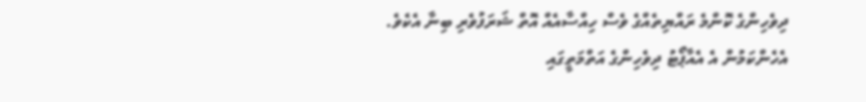ދިވެހިންގެ ކޮންމެ ރައްޔިތެއްގެ ވެސް ހިއްސާއެއް އޮތް ޝަރަފުވެރި ބިނާ އެކެވެ. އެހެންކަމުން އެ އެއާޕޯޓު ދިވެހިންގެ އަތްމަތީގައި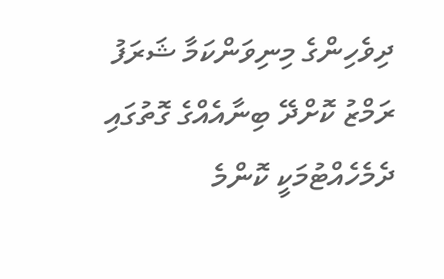ދިވެހިންގެ މިނިވަންކަމާ ޝަރަފު ރަމްޒު ކޮށްދޭ ބިނާއެއްގެ ގޮތުގައި ދެމެހެއްޓުމަކީ ކޮންމެ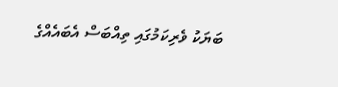ބަޔަކު ވެރިކަމުގައި ތިއްބަސް އެބައެއްގެ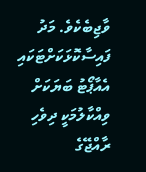ވާޖިބެކެވެ. މަދު ފައިސާކޮޅަކަށްޓަކައި އެއާޕޯޓު ބަޔަކަށް ވިއްކާލުމަކީ ދިވެހި ރާއްޖޭގެ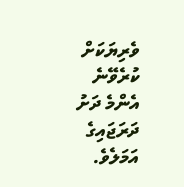ވެރިޔަކަށް ކުރެވޭނެ އެންމެ ދަށު ދަރަޖައިގެ އަމަލެވެ.